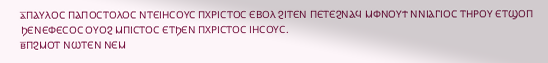ⲁ̅ⲠⲀⲨⲖⲞⲤ ⲠⲀⲠⲞⲤⲦⲞⲖⲞⲤ ⲚⲦⲈⲒⲎⲤⲞⲨⲤ ⲠⲬⲢⲒⲤⲦⲞⲤ ⲈⲂⲞⲖ ϨⲒⲦⲈⲚ ⲠⲈⲦⲈϨⲚⲀϤ ⲘⲪⲚⲞⲨϮ ⲚⲚⲒⲀⲄⲒⲞⲤ ⲦⲎⲢⲞⲨ ⲈⲦϢⲞⲠ ϦⲈⲚⲈⲪⲈⲤⲞⲤ ⲞⲨⲞϨ ⲘⲠⲒⲤⲦⲞⲤ ⲈⲦϦⲈⲚ ⲠⲬⲢⲒⲤⲦⲞⲤ ⲒⲎⲤⲞⲨⲤ.
ⲃ̅ⲠϨⲘⲞⲦ ⲚⲰⲦⲈⲚ ⲚⲈⲘ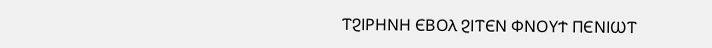ⲦϨⲒⲢⲎⲚⲎ ⲈⲂⲞⲖ ϨⲒⲦⲈⲚ ⲪⲚⲞⲨϮ ⲠⲈⲚⲒⲰⲦ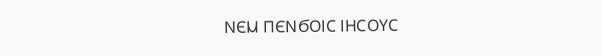ⲚⲈⲘ ⲠⲈⲚϬⲞⲒⲤ ⲒⲎⲤⲞⲨⲤ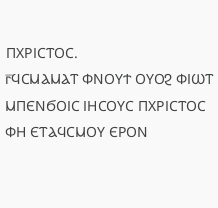ⲠⲬⲢⲒⲤⲦⲞⲤ.
ⲅ̅ϤⲤⲘⲀⲘⲀⲦ ⲪⲚⲞⲨϮ ⲞⲨⲞϨ ⲪⲒⲰⲦ ⲘⲠⲈⲚϬⲞⲒⲤ ⲒⲎⲤⲞⲨⲤ ⲠⲬⲢⲒⲤⲦⲞⲤ ⲪⲎ ⲈⲦⲀϤⲤⲘⲞⲨ ⲈⲢⲞⲚ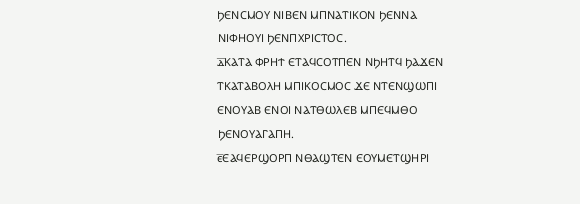ϦⲈⲚⲤⲘⲞⲨ ⲚⲒⲂⲈⲚ ⲘⲠⲚⲀⲦⲒⲔⲞⲚ ϦⲈⲚⲚⲀ ⲚⲒⲪⲎⲞⲨⲒ ϦⲈⲚⲠⲬⲢⲒⲤⲦⲞⲤ.
ⲇ̅ⲔⲀⲦⲀ ⲪⲢⲎϮ ⲈⲦⲀϤⲤⲞⲦⲠⲈⲚ ⲚϦⲎⲦϤ ϦⲀϪⲈⲚ ⲦⲔⲀⲦⲀⲂⲞⲖⲎ ⲘⲠⲒⲔⲞⲤⲘⲞⲤ ϪⲈ ⲚⲦⲈⲚϢⲰⲠⲒ ⲈⲚⲞⲨⲀⲂ ⲈⲚⲞⲒ ⲚⲀⲦⲐⲰⲖⲈⲂ ⲘⲠⲈϤⲘⲐⲞ ϦⲈⲚⲞⲨⲀⲄⲀⲠⲎ.
ⲉ̅ⲈⲀϤⲈⲢϢⲞⲢⲠ ⲚⲐⲀϢⲦⲈⲚ ⲈⲞⲨⲘⲈⲦϢⲎⲢⲒ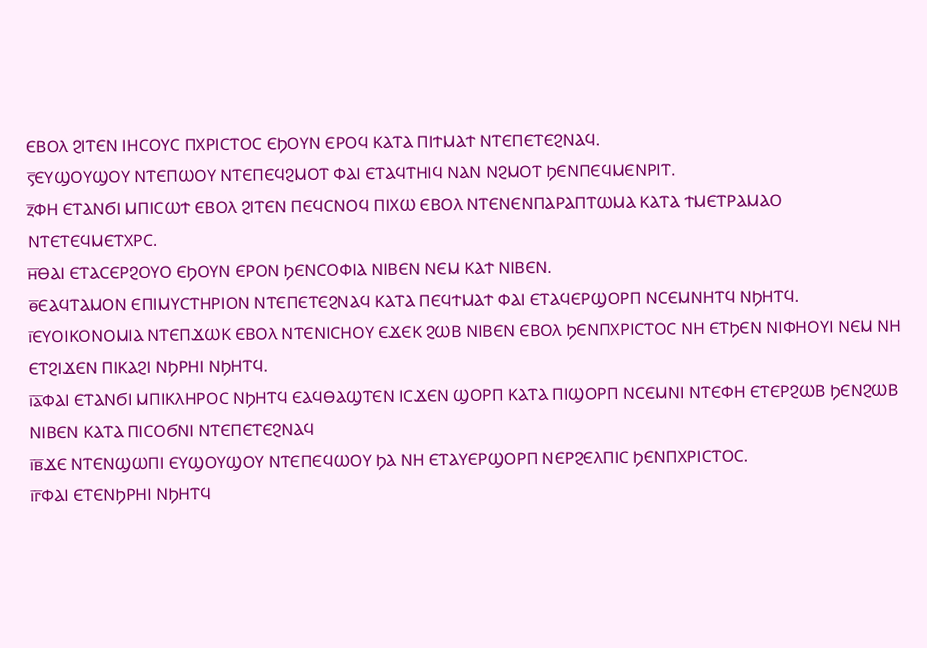ⲈⲂⲞⲖ ϨⲒⲦⲈⲚ ⲒⲎⲤⲞⲨⲤ ⲠⲬⲢⲒⲤⲦⲞⲤ ⲈϦⲞⲨⲚ ⲈⲢⲞϤ ⲔⲀⲦⲀ ⲠⲒϮⲘⲀϮ ⲚⲦⲈⲠⲈⲦⲈϨⲚⲀϤ.
ⲋ̅ⲈⲨϢⲞⲨϢⲞⲨ ⲚⲦⲈⲠⲰⲞⲨ ⲚⲦⲈⲠⲈϤϨⲘⲞⲦ ⲪⲀⲒ ⲈⲦⲀϤⲦⲎⲒϤ ⲚⲀⲚ ⲚϨⲘⲞⲦ ϦⲈⲚⲠⲈϤⲘⲈⲚⲢⲒⲦ.
ⲍ̅ⲪⲎ ⲈⲦⲀⲚϬⲒ ⲘⲠⲒⲤⲰϮ ⲈⲂⲞⲖ ϨⲒⲦⲈⲚ ⲠⲈϤⲤⲚⲞϤ ⲠⲒⲬⲰ ⲈⲂⲞⲖ ⲚⲦⲈⲚⲈⲚⲠⲀⲢⲀⲠⲦⲰⲘⲀ ⲔⲀⲦⲀ ϮⲘⲈⲦⲢⲀⲘⲀⲞ ⲚⲦⲈⲦⲈϤⲘⲈⲦⲬⲢⲤ.
ⲏ̅ⲐⲀⲒ ⲈⲦⲀⲤⲈⲢϨⲞⲨⲞ ⲈϦⲞⲨⲚ ⲈⲢⲞⲚ ϦⲈⲚⲤⲞⲪⲒⲀ ⲚⲒⲂⲈⲚ ⲚⲈⲘ ⲔⲀϮ ⲚⲒⲂⲈⲚ.
ⲑ̅ⲈⲀϤⲦⲀⲘⲞⲚ ⲈⲠⲒⲘⲨⲤⲦⲎⲢⲒⲞⲚ ⲚⲦⲈⲠⲈⲦⲈϨⲚⲀϤ ⲔⲀⲦⲀ ⲠⲈϤϮⲘⲀϮ ⲪⲀⲒ ⲈⲦⲀϤⲈⲢϢⲞⲢⲠ ⲚⲤⲈⲘⲚⲎⲦϤ ⲚϦⲎⲦϤ.
ⲓ̅ⲈⲨⲞⲒⲔⲞⲚⲞⲘⲒⲀ ⲚⲦⲈⲠϪⲰⲔ ⲈⲂⲞⲖ ⲚⲦⲈⲚⲒⲤⲎⲞⲨ ⲈϪⲈⲔ ϨⲰⲂ ⲚⲒⲂⲈⲚ ⲈⲂⲞⲖ ϦⲈⲚⲠⲬⲢⲒⲤⲦⲞⲤ ⲚⲎ ⲈⲦϦⲈⲚ ⲚⲒⲪⲎⲞⲨⲒ ⲚⲈⲘ ⲚⲎ ⲈⲦϨⲒϪⲈⲚ ⲠⲒⲔⲀϨⲒ ⲚϦⲢⲎⲒ ⲚϦⲎⲦϤ.
ⲓ̅ⲁ̅ⲪⲀⲒ ⲈⲦⲀⲚϬⲒ ⲘⲠⲒⲔⲖⲎⲢⲞⲤ ⲚϦⲎⲦϤ ⲈⲀϤⲐⲀϢⲦⲈⲚ ⲒⲤϪⲈⲚ ϢⲞⲢⲠ ⲔⲀⲦⲀ ⲠⲒϢⲞⲢⲠ ⲚⲤⲈⲘⲚⲒ ⲚⲦⲈⲪⲎ ⲈⲦⲈⲢϨⲰⲂ ϦⲈⲚϨⲰⲂ ⲚⲒⲂⲈⲚ ⲔⲀⲦⲀ ⲠⲒⲤⲞϬⲚⲒ ⲚⲦⲈⲠⲈⲦⲈϨⲚⲀϤ
ⲓ̅ⲃ̅ϪⲈ ⲚⲦⲈⲚϢⲰⲠⲒ ⲈⲨϢⲞⲨϢⲞⲨ ⲚⲦⲈⲠⲈϤⲰⲞⲨ ϦⲀ ⲚⲎ ⲈⲦⲀⲨⲈⲢϢⲞⲢⲠ ⲚⲈⲢϨⲈⲖⲠⲒⲤ ϦⲈⲚⲠⲬⲢⲒⲤⲦⲞⲤ.
ⲓ̅ⲅ̅ⲪⲀⲒ ⲈⲦⲈⲚϦⲢⲎⲒ ⲚϦⲎⲦϤ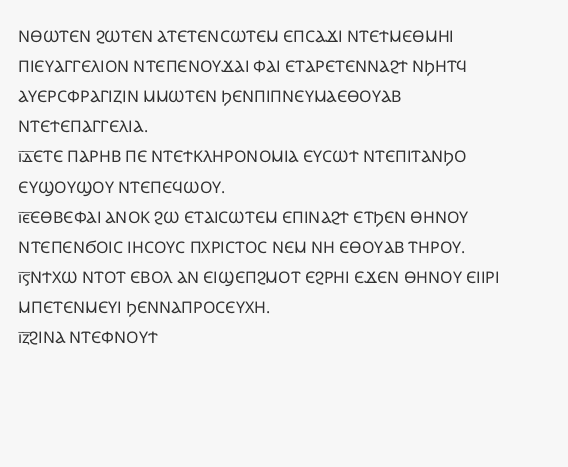ⲚⲐⲰⲦⲈⲚ ϨⲰⲦⲈⲚ ⲀⲦⲈⲦⲈⲚⲤⲰⲦⲈⲘ ⲈⲠⲤⲀϪⲒ ⲚⲦⲈϮⲘⲈⲐⲘⲎⲒ ⲠⲒⲈⲨⲀⲄⲄⲈⲖⲒⲞⲚ ⲚⲦⲈⲠⲈⲚⲞⲨϪⲀⲒ ⲪⲀⲒ ⲈⲦⲀⲢⲈⲦⲈⲚⲚⲀϨϮ ⲚϦⲎⲦϤ ⲀⲨⲈⲢⲤⲪⲢⲀⲄⲒⲌⲒⲚ ⲘⲘⲰⲦⲈⲚ ϦⲈⲚⲠⲒⲠⲚⲈⲨⲘⲀⲈⲐⲞⲨⲀⲂ ⲚⲦⲈϮⲈⲠⲀⲄⲄⲈⲖⲒⲀ.
ⲓ̅ⲇ̅ⲈⲦⲈ ⲠⲀⲢⲎⲂ ⲠⲈ ⲚⲦⲈϮⲔⲖⲎⲢⲞⲚⲞⲘⲒⲀ ⲈⲨⲤⲰϮ ⲚⲦⲈⲠⲒⲦⲀⲚϦⲞ ⲈⲨϢⲞⲨϢⲞⲨ ⲚⲦⲈⲠⲈϤⲰⲞⲨ.
ⲓ̅ⲉ̅ⲈⲐⲂⲈⲪⲀⲒ ⲀⲚⲞⲔ ϨⲰ ⲈⲦⲀⲒⲤⲰⲦⲈⲘ ⲈⲠⲒⲚⲀϨϮ ⲈⲦϦⲈⲚ ⲐⲎⲚⲞⲨ ⲚⲦⲈⲠⲈⲚϬⲞⲒⲤ ⲒⲎⲤⲞⲨⲤ ⲠⲬⲢⲒⲤⲦⲞⲤ ⲚⲈⲘ ⲚⲎ ⲈⲐⲞⲨⲀⲂ ⲦⲎⲢⲞⲨ.
ⲓ̅ⲋ̅ⲚϮⲬⲰ ⲚⲦⲞⲦ ⲈⲂⲞⲖ ⲀⲚ ⲈⲒϢⲈⲠϨⲘⲞⲦ ⲈϨⲢⲎⲒ ⲈϪⲈⲚ ⲐⲎⲚⲞⲨ ⲈⲒⲒⲢⲒ ⲘⲠⲈⲦⲈⲚⲘⲈⲨⲒ ϦⲈⲚⲚⲀⲠⲢⲞⲤⲈⲨⲬⲎ.
ⲓ̅ⲍ̅ϨⲒⲚⲀ ⲚⲦⲈⲪⲚⲞⲨϮ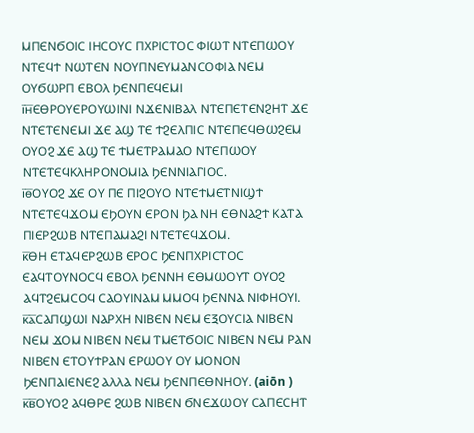ⲘⲠⲈⲚϬⲞⲒⲤ ⲒⲎⲤⲞⲨⲤ ⲠⲬⲢⲒⲤⲦⲞⲤ ⲪⲒⲰⲦ ⲚⲦⲈⲠⲰⲞⲨ ⲚⲦⲈϤϮ ⲚⲰⲦⲈⲚ ⲚⲞⲨⲠⲚⲈⲨⲘⲀⲚⲤⲞⲪⲒⲀ ⲚⲈⲘ ⲞⲨϬⲰⲢⲠ ⲈⲂⲞⲖ ϦⲈⲚⲠⲈϤⲈⲘⲒ
ⲓ̅ⲏ̅ⲈⲐⲢⲞⲨⲈⲢⲞⲨⲰⲒⲚⲒ ⲚϪⲈⲚⲒⲂⲀⲖ ⲚⲦⲈⲠⲈⲦⲈⲚϨⲎⲦ ϪⲈ ⲚⲦⲈⲦⲈⲚⲈⲘⲒ ϪⲈ ⲀϢ ⲦⲈ ϮϨⲈⲖⲠⲒⲤ ⲚⲦⲈⲠⲈϤⲐⲰϨⲈⲘ ⲞⲨⲞϨ ϪⲈ ⲀϢ ⲦⲈ ϮⲘⲈⲦⲢⲀⲘⲀⲞ ⲚⲦⲈⲠⲰⲞⲨ ⲚⲦⲈⲦⲈϤⲔⲖⲎⲢⲞⲚⲞⲘⲒⲀ ϦⲈⲚⲚⲒⲀⲄⲒⲞⲤ.
ⲓ̅ⲑ̅ⲞⲨⲞϨ ϪⲈ ⲞⲨ ⲠⲈ ⲠⲒϨⲞⲨⲞ ⲚⲦⲈϮⲘⲈⲦⲚⲒϢϮ ⲚⲦⲈⲦⲈϤϪⲞⲘ ⲈϦⲞⲨⲚ ⲈⲢⲞⲚ ϦⲀ ⲚⲎ ⲈⲐⲚⲀϨϮ ⲔⲀⲦⲀ ⲠⲒⲈⲢϨⲰⲂ ⲚⲦⲈⲠⲀⲘⲀϨⲒ ⲚⲦⲈⲦⲈϤϪⲞⲘ.
ⲕ̅ⲐⲎ ⲈⲦⲀϤⲈⲢϨⲰⲂ ⲈⲢⲞⲤ ϦⲈⲚⲠⲬⲢⲒⲤⲦⲞⲤ ⲈⲀϤⲦⲞⲨⲚⲞⲤϤ ⲈⲂⲞⲖ ϦⲈⲚⲚⲎ ⲈⲐⲘⲰⲞⲨⲦ ⲞⲨⲞϨ ⲀϤⲦϨⲈⲘⲤⲞϤ ⲤⲀⲞⲨⲒⲚⲀⲘ ⲘⲘⲞϤ ϦⲈⲚⲚⲀ ⲚⲒⲪⲎⲞⲨⲒ.
ⲕ̅ⲁ̅ⲤⲀⲠϢⲰⲒ ⲚⲀⲢⲬⲎ ⲚⲒⲂⲈⲚ ⲚⲈⲘ ⲈⲜⲞⲨⲤⲒⲀ ⲚⲒⲂⲈⲚ ⲚⲈⲘ ϪⲞⲘ ⲚⲒⲂⲈⲚ ⲚⲈⲘ ⲦⲘⲈⲦϬⲞⲒⲤ ⲚⲒⲂⲈⲚ ⲚⲈⲘ ⲢⲀⲚ ⲚⲒⲂⲈⲚ ⲈⲦⲞⲨϮⲢⲀⲚ ⲈⲢⲰⲞⲨ ⲞⲨ ⲘⲞⲚⲞⲚ ϦⲈⲚⲠⲀⲒⲈⲚⲈϨ ⲀⲖⲖⲀ ⲚⲈⲘ ϦⲈⲚⲠⲈⲐⲚⲎⲞⲨ. (aiōn )
ⲕ̅ⲃ̅ⲞⲨⲞϨ ⲀϤⲐⲢⲈ ϨⲰⲂ ⲚⲒⲂⲈⲚ ϬⲚⲈϪⲰⲞⲨ ⲤⲀⲠⲈⲤⲎⲦ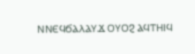ⲚⲚⲈϤϬⲀⲖⲀⲨϪ ⲞⲨⲞϨ ⲀϤⲦⲎⲒϤ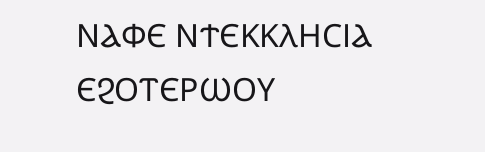ⲚⲀⲪⲈ ⲚϮⲈⲔⲔⲖⲎⲤⲒⲀ ⲈϨⲞⲦⲈⲢⲰⲞⲨ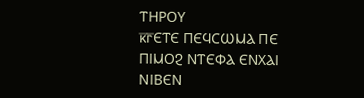ⲦⲎⲢⲞⲨ
ⲕ̅ⲅ̅ⲈⲦⲈ ⲠⲈϤⲤⲰⲘⲀ ⲠⲈ ⲠⲒⲘⲞϨ ⲚⲦⲈⲪⲀ ⲈⲚⲬⲀⲒ ⲚⲒⲂⲈⲚ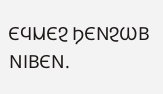ⲈϤⲘⲈϨ ϦⲈⲚϨⲰⲂ ⲚⲒⲂⲈⲚ.